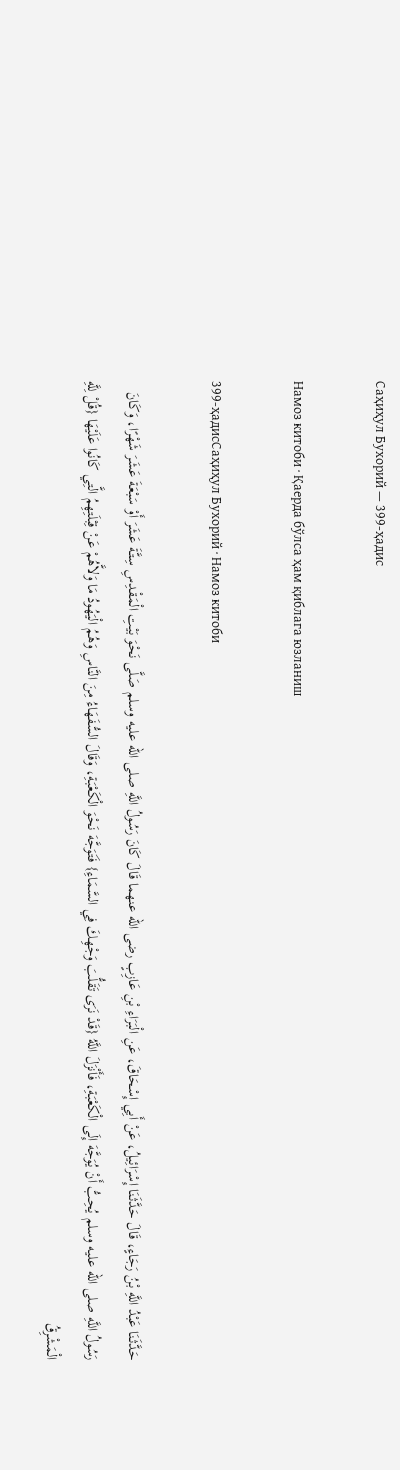Саҳиҳул Бухорий — 399-ҳадис

Намоз китоби · Қаерда бўлса ҳам қиблага юзланиш

399-ҳадисСаҳиҳул Бухорий · Намоз китоби

حَدَّثَنَا عَبْدُ اللَّهِ بْنُ رَجَاءٍ، قَالَ حَدَّثَنَا إِسْرَائِيلُ، عَنْ أَبِي إِسْحَاقَ، عَنِ الْبَرَاءِ بْنِ عَازِبٍ رضى الله عنهما قَالَ كَانَ رَسُولُ اللَّهِ صلى الله عليه وسلم صَلَّى نَحْوَ بَيْتِ الْمَقْدِسِ سِتَّةَ عَشَرَ أَوْ سَبْعَةَ عَشَرَ شَهْرًا، وَكَانَ رَسُولُ اللَّهِ صلى الله عليه وسلم يُحِبُّ أَنْ يُوَجَّهَ إِلَى الْكَعْبَةِ، فَأَنْزَلَ اللَّهُ {قَدْ نَرَى تَقَلُّبَ وَجْهِكَ فِي السَّمَاءِ} فَتَوَجَّهَ نَحْوَ الْكَعْبَةِ، وَقَالَ السُّفَهَاءُ مِنَ النَّاسِ وَهُمُ الْيَهُودُ مَا وَلاَّهُمْ عَنْ قِبْلَتِهِمُ الَّتِي كَانُوا عَلَيْهَا {قُلْ لِلَّهِ الْمَشْرِقُ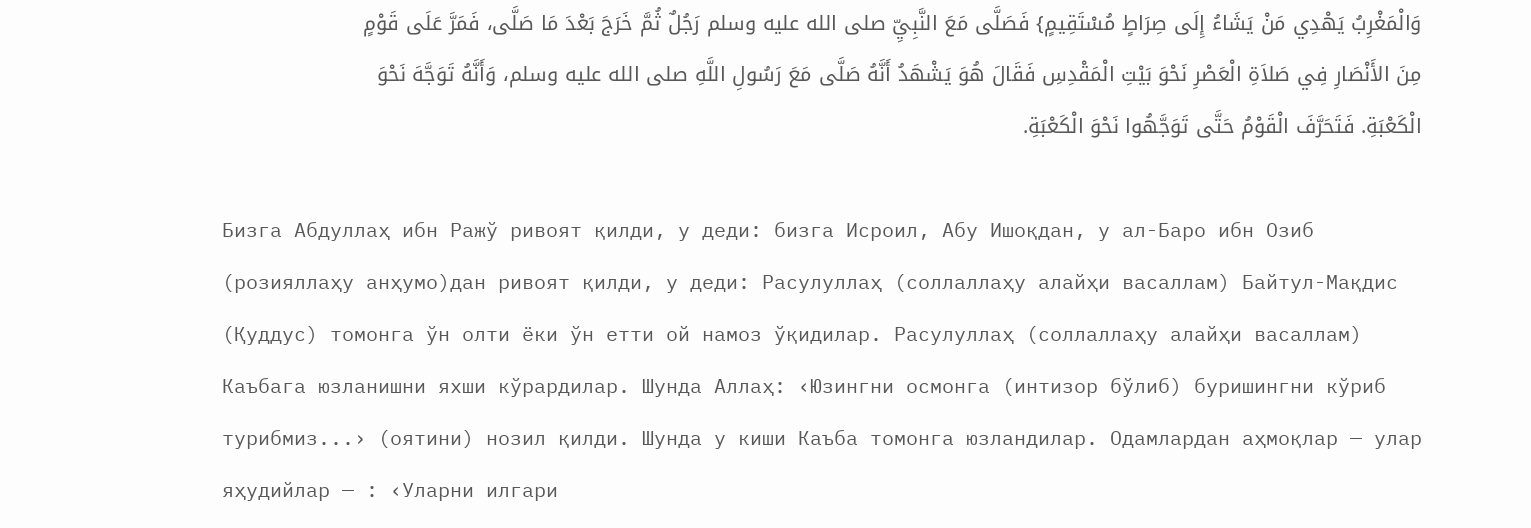وَالْمَغْرِبُ يَهْدِي مَنْ يَشَاءُ إِلَى صِرَاطٍ مُسْتَقِيمٍ} فَصَلَّى مَعَ النَّبِيِّ صلى الله عليه وسلم رَجُلٌ ثُمَّ خَرَجَ بَعْدَ مَا صَلَّى، فَمَرَّ عَلَى قَوْمٍ مِنَ الأَنْصَارِ فِي صَلاَةِ الْعَصْرِ نَحْوَ بَيْتِ الْمَقْدِسِ فَقَالَ هُوَ يَشْهَدُ أَنَّهُ صَلَّى مَعَ رَسُولِ اللَّهِ صلى الله عليه وسلم، وَأَنَّهُ تَوَجَّهَ نَحْوَ الْكَعْبَةِ. فَتَحَرَّفَ الْقَوْمُ حَتَّى تَوَجَّهُوا نَحْوَ الْكَعْبَةِ.

Бизга Абдуллаҳ ибн Ражў ривоят қилди, у деди: бизга Исроил, Абу Ишоқдан, у ал-Баро ибн Озиб (розияллаҳу анҳумо)дан ривоят қилди, у деди: Расулуллаҳ (соллаллаҳу алайҳи васаллам) Байтул-Мақдис (Қуддус) томонга ўн олти ёки ўн етти ой намоз ўқидилар. Расулуллаҳ (соллаллаҳу алайҳи васаллам) Каъбага юзланишни яхши кўрардилар. Шунда Аллаҳ: ‹Юзингни осмонга (интизор бўлиб) буришингни кўриб турибмиз...› (оятини) нозил қилди. Шунда у киши Каъба томонга юзландилар. Одамлардан аҳмоқлар — улар яҳудийлар — : ‹Уларни илгари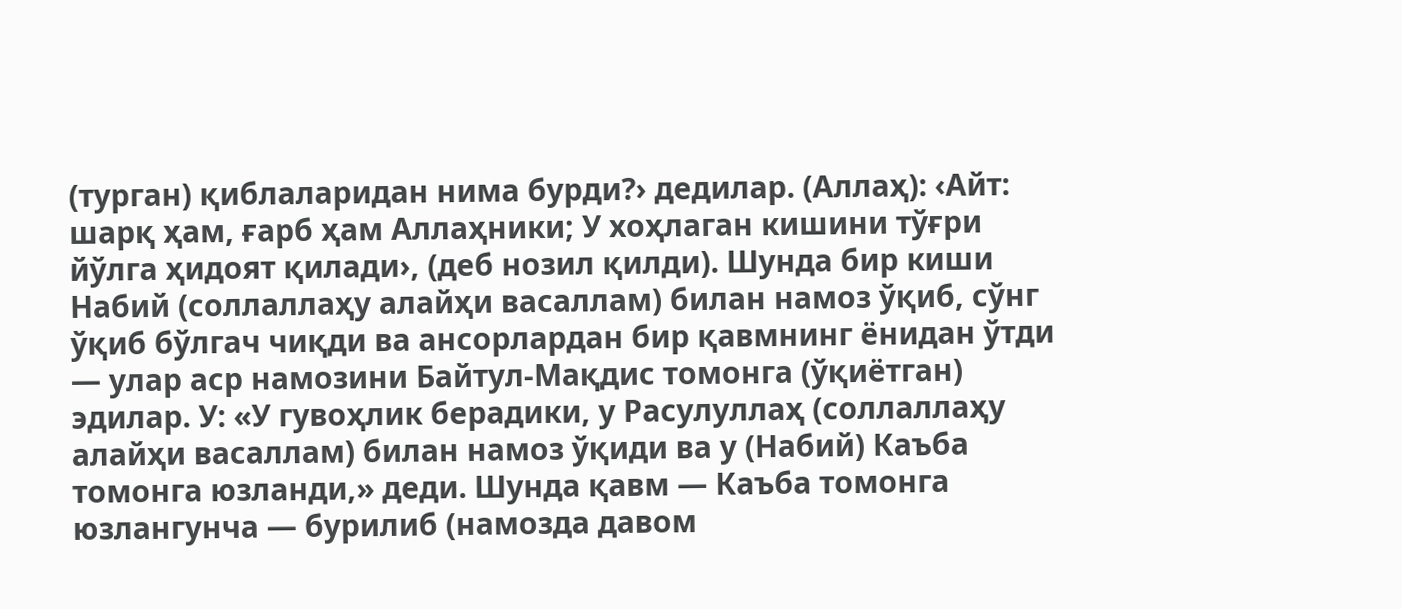(турган) қиблаларидан нима бурди?› дедилар. (Аллаҳ): ‹Айт: шарқ ҳам, ғарб ҳам Аллаҳники; У хоҳлаган кишини тўғри йўлга ҳидоят қилади›, (деб нозил қилди). Шунда бир киши Набий (соллаллаҳу алайҳи васаллам) билан намоз ўқиб, сўнг ўқиб бўлгач чиқди ва ансорлардан бир қавмнинг ёнидан ўтди — улар аср намозини Байтул-Мақдис томонга (ўқиётган) эдилар. У: «У гувоҳлик берадики, у Расулуллаҳ (соллаллаҳу алайҳи васаллам) билан намоз ўқиди ва у (Набий) Каъба томонга юзланди,» деди. Шунда қавм — Каъба томонга юзлангунча — бурилиб (намозда давом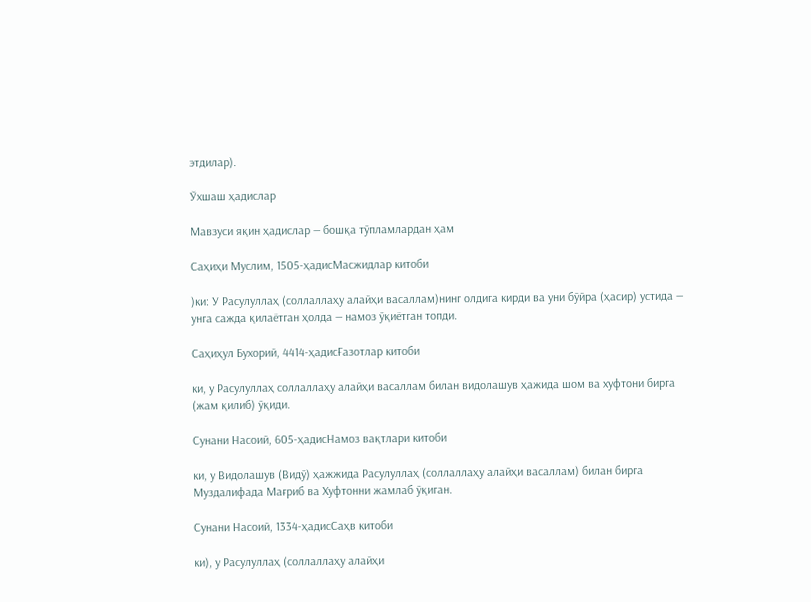этдилар).

Ўхшаш ҳадислар

Мавзуси яқин ҳадислар — бошқа тўпламлардан ҳам

Саҳиҳи Муслим, 1505-ҳадисМасжидлар китоби

)ки: У Расулуллаҳ (соллаллаҳу алайҳи васаллам)нинг олдига кирди ва уни бўйра (ҳасир) устида — унга сажда қилаётган ҳолда — намоз ўқиётган топди.

Саҳиҳул Бухорий, 4414-ҳадисҒазотлар китоби

ки, у Расулуллаҳ соллаллаҳу алайҳи васаллам билан видолашув ҳажида шом ва хуфтони бирга (жам қилиб) ўқиди.

Сунани Насоий, 605-ҳадисНамоз вақтлари китоби

ки, у Видолашув (Видў) ҳажжида Расулуллаҳ (соллаллаҳу алайҳи васаллам) билан бирга Муздалифада Мағриб ва Хуфтонни жамлаб ўқиган.

Сунани Насоий, 1334-ҳадисСаҳв китоби

ки), у Расулуллаҳ (соллаллаҳу алайҳи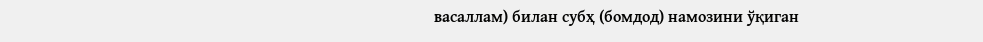васаллам) билан субҳ (бомдод) намозини ўқиган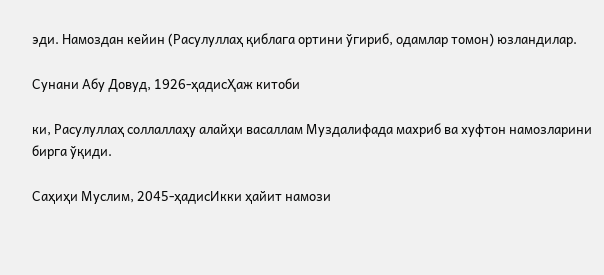эди. Намоздан кейин (Расулуллаҳ қиблага ортини ўгириб, одамлар томон) юзландилар.

Сунани Абу Довуд, 1926-ҳадисҲаж китоби

ки, Расулуллаҳ соллаллаҳу алайҳи васаллам Муздалифада махриб ва хуфтон намозларини бирга ўқиди.

Саҳиҳи Муслим, 2045-ҳадисИкки ҳайит намози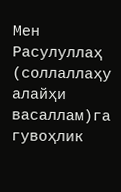Мен Расулуллаҳ (соллаллаҳу алайҳи васаллам)га гувоҳлик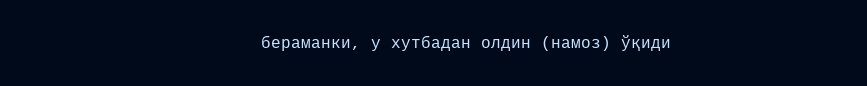бераманки, у хутбадан олдин (намоз) ўқиди